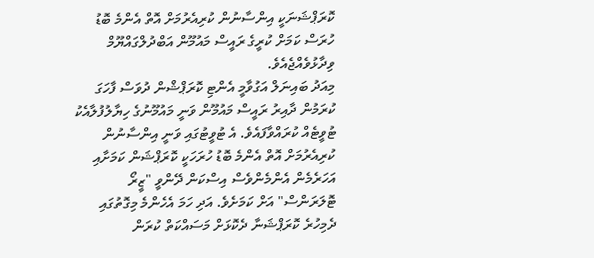ކޮރަޕްޝަނަކީ އިންސާނުން ކުރިއެރުމަށް އޮތް އެންމެ ބޮޑު ހުރަސް ކަމަށް ކުރީގެ ރައީސް މައުމޫން އަބްދުލްގައްޔޫމް ވިދާޅުވެއްޖެއެވެ.
މިއަދު ބައިނަލް އަގުވާމީ އެންޓި ކޮރަޕްޝްން ދުވަސް ފާހަގަ ކުރަމުން ދާއިރު ރައީސް މައުމޫން ވަނީ މައުމޫނުގެ ހިޔާލުފުލާއެކު ޓުވީޓެއް ކުރައްވާފައެވެ. އެ ޓުވީޓުގައި ވަނީ އިންސާނުން ކުރިއެރުމަށް އޮތް އެންމެ ބޮޑު ހުރަހަކީ ކޮރަޕްޝަން ކަމަށާއި އަހަރެމެން އެންމެންވެސް އިސްކަން ދޭންވީ "ޒީރޯ ޓޮލަރަންސް" އަށް ކަމަށެވެ. އަދި ހަމަ އެހެންމެ މިގޮތުގައި ދެމިހުރެ ކޮރަޕްޝަނާ ދެކޮޅަށް މަސައްކަތް ކުރަން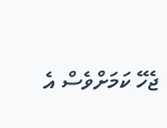ޖެހޭ ކަމަށްވެސް އެ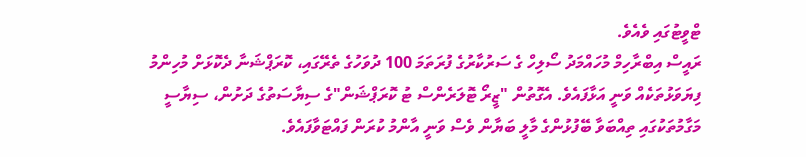ޓްވީޓުގައި ވެއެވެ.
ރައީސް އިބްރާހިމް މުހައްމަދު ސޯލިހް ގެ ސަރުކާރުގެ ފުރަތަމަ 100 ދުވަހުގެ ތެރޭގައި، ކޮރަޕްޝަނާ ދެކޮޅަށް މުހިންމު ފިޔަވަޅުތަކެއް ވަނީ އަޅާފައެވެ. އެގޮތުން "ޒީރޯ ޓޮލަރެންސް ޓު ކޮރަޕްޝަން"ގެ ސިޔާސަތުގެ ދަށުން، ސިޔާސީ މަގާމުތަކުގައި ތިއްބަވާ ބޭފުޅުންގެ މާލީ ބަޔާން ވެސް ވަނީ އާންމު ކުރަން ފައްޓަވާފައެވެ.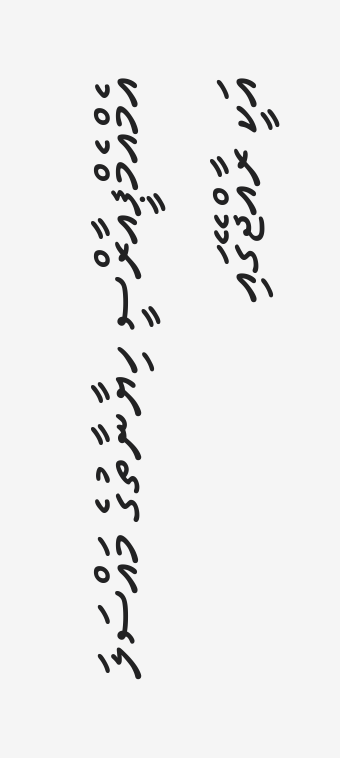އެމްއެމްޕީއާރްސީ ހިޔާނާތުގެ މައްސަލަ އަކީ ރާއްޖޭގައި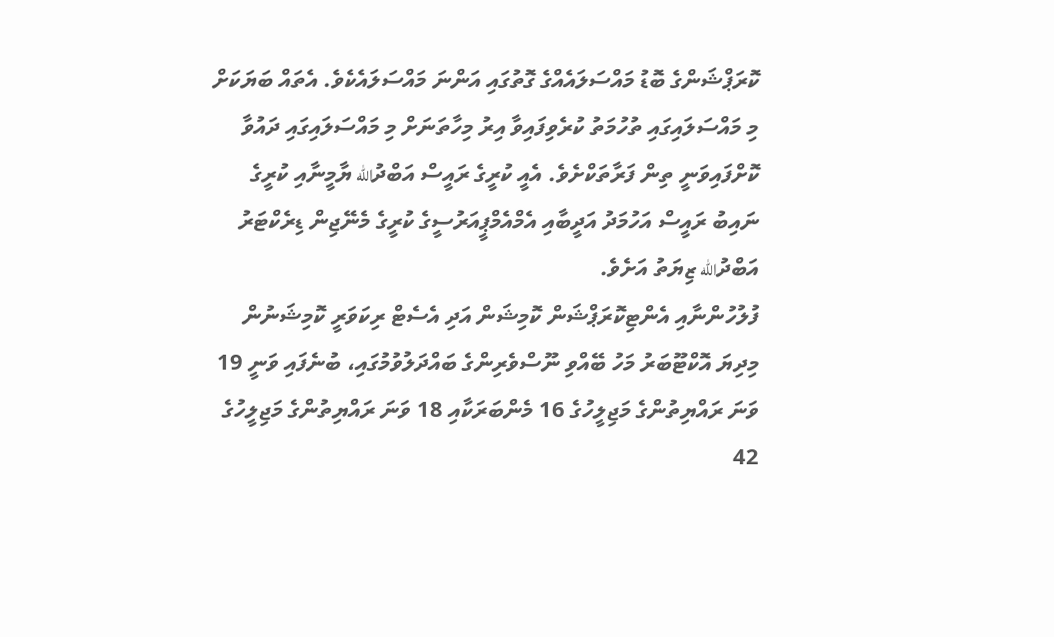ކޮރަޕްޝަންގެ ބޮޑު މައްސަލައެއްގެ ގޮތުގައި އަންނަ މައްސަލައެކެވެ. އެތައް ބަޔަކަށް މި މައްސަލައިގައި ތުހުމަތު ކުރެވިފައިވާ އިރު މިހާތަނަށް މި މައްސަލައިގައި ދައުވާ ކޮށްފައިވަނީ ތިން ފަރާތަކްށެވެ. އެއީ ކުރީގެ ރައީސް އަބްދުالله ޔާމީނާއި ކުރީގެ ނައިބު ރައީސް އަހުމަދު އަދީބާއި އެމްއެމްޕީއަރުސީގެ ކުރީގެ މެނޭޖިން ޑިރެކްޓަރު އަބްދުالله ޒިޔަތު އަށެވެ.
ފުލުހުންނާއި އެންޓިކޮރަޕްޝަން ކޮމިޝަން އަދި އެސެޓް ރިކަވަރީ ކޮމިޝަނުން މިދިޔަ އޮކްޓޫބަރު މަހު ބޭއްވި ނޫސްވެރިންގެ ބައްދަލުވުމުގައި، ބުނެފައި ވަނީ 19 ވަނަ ރައްޔިތުންގެ މަޖިލީހުގެ 16 މެންބަރަކާއި 18 ވަނަ ރައްޔިތުންގެ މަޖިލީހުގެ 42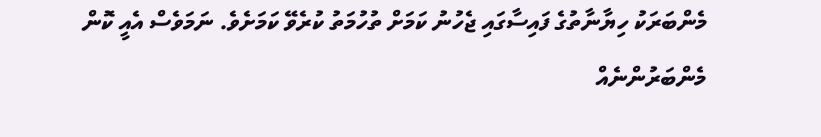މެންބަރަކު ހިޔާނާތުގެ ފައިސާގައި ޖެހުނު ކަމަށް ތުހުމަތު ކުރެވޭ ކަމަށެވެ. ނަމަވެސް އެއީ ކޮން މެންބަރުންނެއް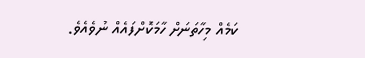ކަމެއް މިހާތަނަށް ހާމަކޮށްފައެއް ނުވެއެވެ.